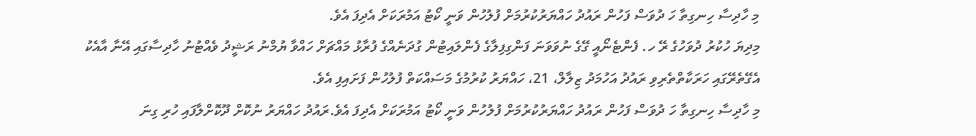މި ހާދިސާ ހިނގިތާ ހަ ދުވަސް ފަހުން ރައުދު ހައްޔަރުކުރުމަށް ފުލުހުން ވަނީ ކޯޓު އަމުރަކަށް އެދިފަ އެވެ.
މިދިޔަ ހުކުރު ދުވަހުގެ ރޭ ހ. ފެންޓެނޯއީ ގޭގެ ނުވަވަނަ ފަންގިފިލާގެ ފެންލައިޓުން ގުދަނެއްގެ ފުރާޅު މައްޗަށް ހައްވާ ޔުމްނު ރަޝީދު ވެއްޓުނު ހާދިސާގައި އޭނާ އާއެކު އެގޭތެރޭގައި ހަރަކާތްތެރިވި ރައުދު އަހުމަދު ޒިލާލް، 21، ހައްޔަރު ކުރުމުގެ މަސައްކަތް ފުލުހުން ފަށައިފި އެވެ.
މި ހާދިސާ ހިނގިތާ ހަ ދުވަސް ފަހުން ރައުދު ހައްޔަރުކުރުމަށް ފުލުހުން ވަނީ ކޯޓު އަމުރަކަށް އެދިފަ އެވެ.ރައުދު ހައްޔަރު ނުކޮށް ދޫކޮށްލާފައި ހުރި ގިނަ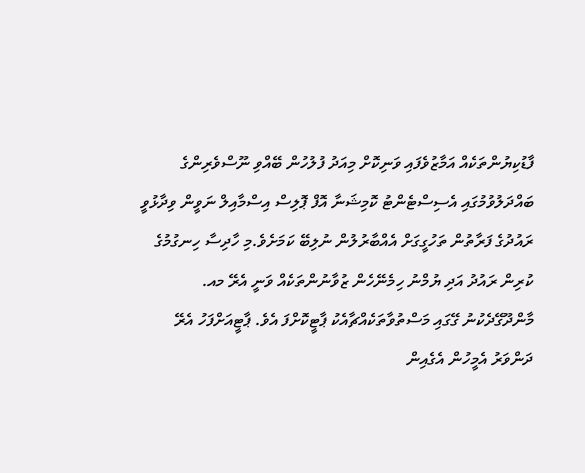ފާޑުކިޔުންތަކެއް އަމާޒުވެފައި ވަނިކޮށް މިއަދު ފުލުހުން ބޭއްވި ނޫސްވެރިންގެ ބައްދަލުވުމުގައި އެސިސްޓެންޓު ކޮމިޝަނާ އޮފް ޕޮލިސް އިސްމާއިލް ނަވީން ވިދާޅުވީ ރައުދުގެ ފަރާތުން ތަހުގީގަށް އެއްބާރުލުން ނުލިބޭ ކަމަށެވެ.މި ހާދިސާ ހިނގުމުގެ ކުރިން ރައުދު އަދި ޔުމްނު ހިމެނޭހެން ޒުވާނުންތަކެއް ވަނީ އެރޭ މއ. މާންދޫގޭދެކުނު ގޭގައި މަސްތުވާތަކެއްޗާއެކު ޕާޓީކޮށްފަ އެވެ. ޕާޓީއަށްފަހު އެރޭ ދަންވަރު އެމީހުން އެގެއިން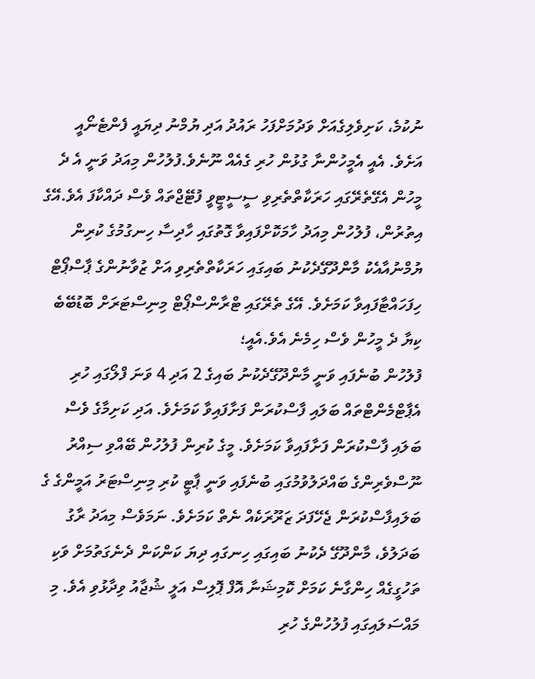ނުކުމެ، ކަށިވެލިގެއަށް ވަދުމަށްފަހު ރައުދު އަދި ޔުމްނު ދިޔައީ ފެންޓެނޯއީ އަށެވެ. އެއީ އެމީހުންނާ ގުޅުން ހުރި ގެއެއް ނޫނެވެ.ފުލުހުން މިއަދު ވަނީ އެ ދެ މީހުން އެގޭތެރޭގައި ހަރަކާތްތެރިވި ސީސީޓީވީ ފުޓޭޖްތައް ވެސް ދައްކާފަ އެވެ.އޭގެ އިތުރުން، ފުލުހުން މިއަދު ހާމަކޮށްފައިވާ ގޮތުގައި ހާދިސާ ހިނގުމުގެ ކުރިން ޔުމްނުއާއެކު މާންދޫގޭދެކުނު ބައިގައި ހަރަކާތްތެރިވި އަށް ޒުވާނުންގެ ޕާސްޕޯޓް ހިފަހައްޓާފައިވާ ކަމަށެވެ. އޭގެ ތެރޭގައި ޓްރާންސްޕޯޓް މިނިސްޓަރަށް ބޮޑުބޭބެ ކިޔާ ދެ މީހުން ވެސް ހިމެނެ އެވެ.އެއީ؛
ފުލުހުން ބުނެފައި ވަނީ މާންދޫގޭދެކުނު ބައިގެ 2 އަދި 4 ވަނަ ފްލޯގައި ހުރި އެޕާޓްމެންޓްތައް ބަލައި ފާސްކުރަން ފަށާފައިވާ ކަމަށެވެ. އަދި ކަށިމާގެ ވެސް ބަލައި ފާސްކުރަން ފަށާފައިވާ ކަމަށެވެ. މީގެ ކުރިން ފުލުހުން ބޭއްވި ސިއްރު ނޫސްވެރިންގެ ބައްދަލުވުމުގައި ބުނެފައި ވަނީ ޕާޓީ ކުރި މިނިސްޓަރު އަމީންގެ ގެ ބަލައިފާސްކުރަން ޖެހޭފަދަ ޒަރޫރަކެއް ނެތް ކަމަށެވެ. ނަމަވެސް މިއަދު ރާގު ބަދަލުވެ، މާންދޫގޭ ދެކުނު ބައިގައި ހިނގައި ދިޔަ ކަންކަން ދެނެގަތުމަށް ވަކި ތަހުގީގެއް ހިންގާނެ ކަމަށް ކޮމިޝަނާ އޮފް ޕޮލިސް އަލީ ޝުޖާއު ވިދާޅުވި އެވެ. މި މައްސަލައިގައި ފުލުހުންގެ ހުރި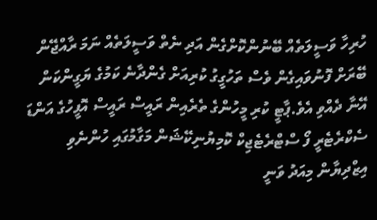ހުރިހާ ވަސީލަތެއް ބޭނުންކޮށްގެން އަދި ނެތް ވަސީލަތެއް ނަމަ ރާއްޖޭން ބޭރަށް ފޮނުވައިގެން ވެސް ތަހުގީގު ކުރިއަށް ގެންދާނެ ކަމުގެ ޔަގީންކަން އޭނާ ދެއްވި އެވެ.ޕާޓީ ކުރި މީހުންގެ ތެރެއިން ރައީސް ރައީސް އޮފީހުގެ އަންޑަ ސެކްރެޓެރީ ފޯ ސްޓްރެޓެޖިކް ކޮމިޔުނިކޭޝަން މަގާމުގައި ހުންނެވި އިޒްދިޔާން މިއަދު ވަނީ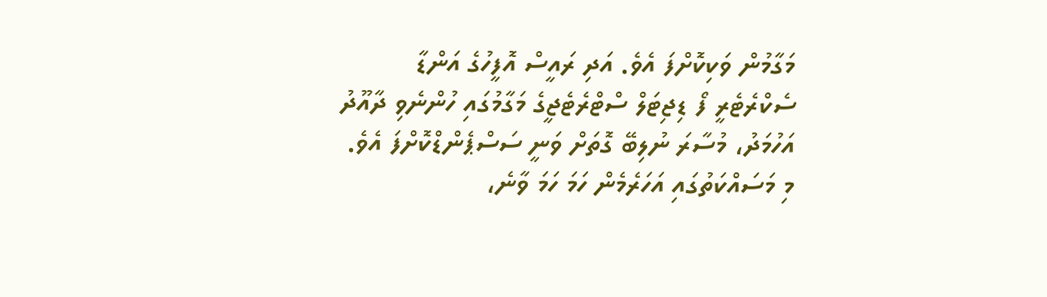މަގާމުން ވަކިކޮށްފަ އެވެ. އަދި ރައީސް އޮފީހުގެ އަންޑާ ސެކްރެޓެރީ ފޯ ޑިޖިޓަލް ސްޓްރެޓެޖީގެ މަގާމުގައި ހުންނެވި ދާއޫދު އަހުމަދު، މުސާރަ ނުލިބޭ ގޮތަށް ވަނީ ސަސްޕެންޑްކޮށްފަ އެވެ.
މި މަސައްކަތުގައި އަހަރެމެން ހަމަ ހަމަ ވާނެ،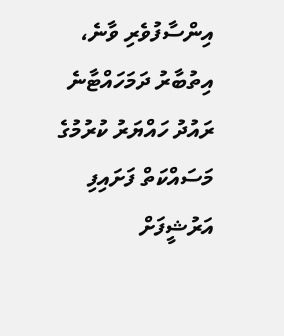އިންސާފުވެރި ވާނެ، އިތުބާރު ދަމަހައްޓާނެ
ރައުދު ހައްޔަރު ކުރުމުގެ މަސައްކަތް ފަށައިފި
އަރުޝީފަށް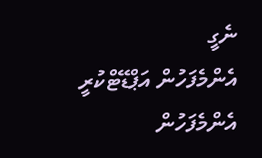ނެގީ
އެންމެފަހުން އަޕްޑޭޓްކުރީ
އެންމެފަހުން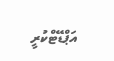އަޕްޑޭޓްކުރީ